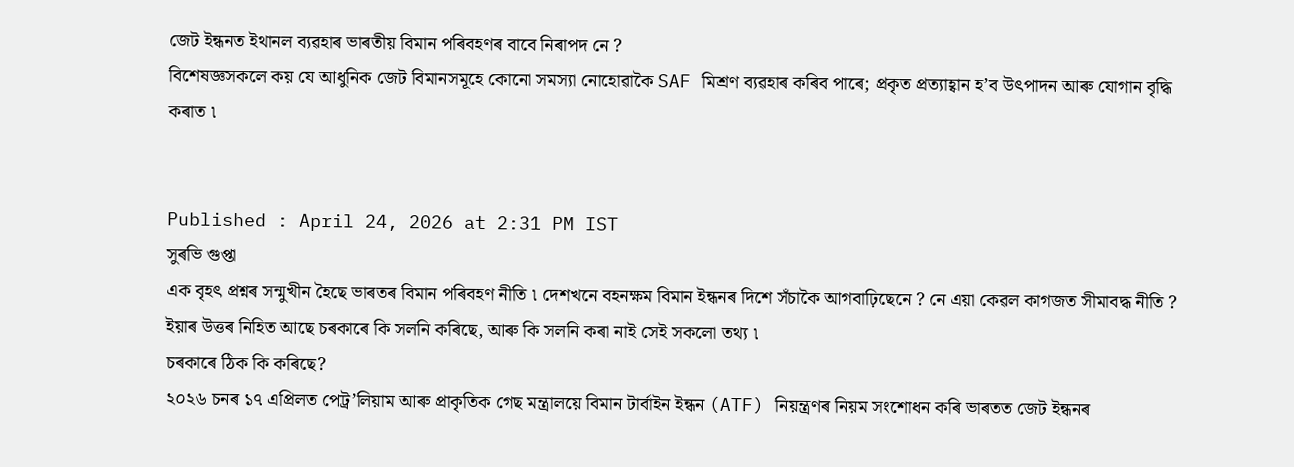জেট ইন্ধনত ইথানল ব্যৱহাৰ ভাৰতীয় বিমান পৰিবহণৰ বাবে নিৰাপদ নে ?
বিশেষজ্ঞসকলে কয় যে আধুনিক জেট বিমানসমূহে কোনো সমস্যা নোহোৱাকৈ SAF মিশ্ৰণ ব্যৱহাৰ কৰিব পাৰে; প্ৰকৃত প্ৰত্যাহ্বান হ’ব উৎপাদন আৰু যোগান বৃদ্ধি কৰাত ৷


Published : April 24, 2026 at 2:31 PM IST
সুৰভি গুপ্তা
এক বৃহৎ প্ৰশ্নৰ সন্মুখীন হৈছে ভাৰতৰ বিমান পৰিবহণ নীতি ৷ দেশখনে বহনক্ষম বিমান ইন্ধনৰ দিশে সঁচাকৈ আগবাঢ়িছেনে ? নে এয়া কেৱল কাগজত সীমাবদ্ধ নীতি ? ইয়াৰ উত্তৰ নিহিত আছে চৰকাৰে কি সলনি কৰিছে, আৰু কি সলনি কৰা নাই সেই সকলো তথ্য ৷
চৰকাৰে ঠিক কি কৰিছে?
২০২৬ চনৰ ১৭ এপ্ৰিলত পেট্ৰ’লিয়াম আৰু প্ৰাকৃতিক গেছ মন্ত্ৰালয়ে বিমান টাৰ্বাইন ইন্ধন (ATF) নিয়ন্ত্ৰণৰ নিয়ম সংশোধন কৰি ভাৰতত জেট ইন্ধনৰ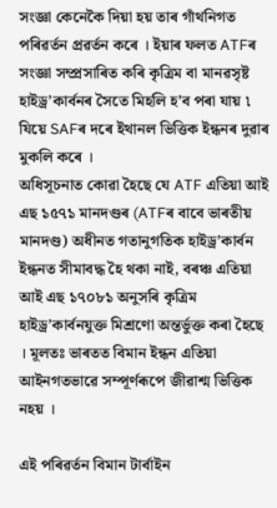সংজ্ঞা কেনেকৈ দিয়া হয় তাৰ গাঁথনিগত পৰিৱৰ্তন প্ৰৱৰ্তন কৰে । ইয়াৰ ফলত ATFৰ সংজ্ঞা সম্প্ৰসাৰিত কৰি কৃত্ৰিম বা মানৱসৃষ্ট হাইড্ৰ’কাৰ্বনৰ সৈতে মিহলি হ’ব পৰা যায় ৷ যিয়ে SAFৰ দৰে ইথানল ভিত্তিক ইন্ধনৰ দুৱাৰ মুকলি কৰে ।
অধিসূচনাত কোৱা হৈছে যে ATF এতিয়া আই এছ ১৫৭১ মানদণ্ডৰ (ATFৰ বাবে ভাৰতীয় মানদণ্ড) অধীনত গতানুগতিক হাইড্ৰ’কাৰ্বন ইন্ধনত সীমাবদ্ধ হৈ থকা নাই, বৰঞ্চ এতিয়া আই এছ ১৭০৮১ অনুসৰি কৃত্ৰিম হাইড্ৰ’কাৰ্বনযুক্ত মিশ্ৰণো অন্তৰ্ভুক্ত কৰা হৈছে । মূলতঃ ভাৰতত বিমান ইন্ধন এতিয়া আইনগতভাৱে সম্পূৰ্ণৰূপে জীৱাশ্ম ভিত্তিক নহয় ।

এই পৰিৱৰ্তন বিমান টাৰ্বাইন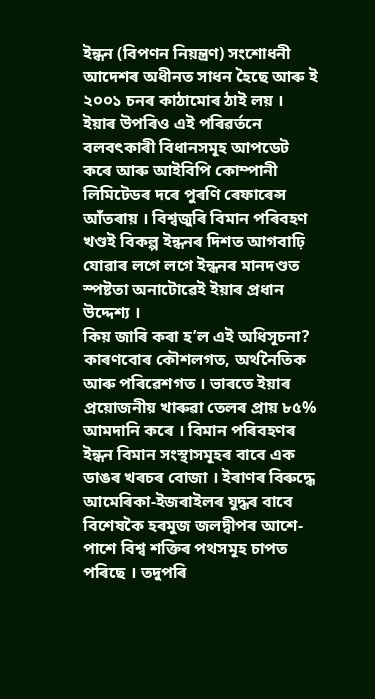ইন্ধন (বিপণন নিয়ন্ত্ৰণ) সংশোধনী আদেশৰ অধীনত সাধন হৈছে আৰু ই ২০০১ চনৰ কাঠামোৰ ঠাই লয় । ইয়াৰ উপৰিও এই পৰিৱৰ্তনে বলবৎকাৰী বিধানসমূহ আপডেট কৰে আৰু আইবিপি কোম্পানী লিমিটেডৰ দৰে পুৰণি ৰেফাৰেন্স আঁতৰায় । বিশ্বজুৰি বিমান পৰিবহণ খণ্ডই বিকল্প ইন্ধনৰ দিশত আগবাঢ়ি যোৱাৰ লগে লগে ইন্ধনৰ মানদণ্ডত স্পষ্টতা অনাটোৱেই ইয়াৰ প্ৰধান উদ্দেশ্য ।
কিয় জাৰি কৰা হ’ল এই অধিসূচনা?
কাৰণবোৰ কৌশলগত, অৰ্থনৈতিক আৰু পৰিৱেশগত । ভাৰতে ইয়াৰ প্ৰয়োজনীয় খাৰুৱা তেলৰ প্ৰায় ৮৫% আমদানি কৰে । বিমান পৰিবহণৰ ইন্ধন বিমান সংস্থাসমূহৰ বাবে এক ডাঙৰ খৰচৰ বোজা । ইৰাণৰ বিৰুদ্ধে আমেৰিকা-ইজৰাইলৰ যুদ্ধৰ বাবে বিশেষকৈ হৰমুজ জলদ্বীপৰ আশে-পাশে বিশ্ব শক্তিৰ পথসমূহ চাপত পৰিছে । তদুপৰি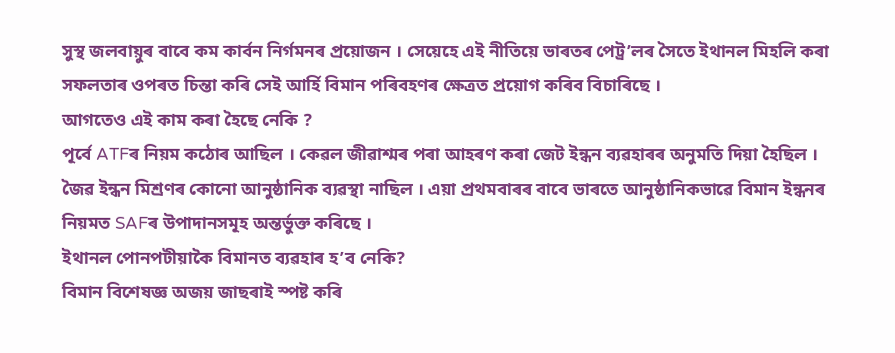সুস্থ জলবায়ুৰ বাবে কম কাৰ্বন নিৰ্গমনৰ প্ৰয়োজন । সেয়েহে এই নীতিয়ে ভাৰতৰ পেট্ৰ’লৰ সৈতে ইথানল মিহলি কৰা সফলতাৰ ওপৰত চিন্তা কৰি সেই আৰ্হি বিমান পৰিবহণৰ ক্ষেত্ৰত প্ৰয়োগ কৰিব বিচাৰিছে ।
আগতেও এই কাম কৰা হৈছে নেকি ?
পূৰ্বে ATFৰ নিয়ম কঠোৰ আছিল । কেৱল জীৱাশ্মৰ পৰা আহৰণ কৰা জেট ইন্ধন ব্যৱহাৰৰ অনুমতি দিয়া হৈছিল । জৈৱ ইন্ধন মিশ্ৰণৰ কোনো আনুষ্ঠানিক ব্যৱস্থা নাছিল । এয়া প্ৰথমবাৰৰ বাবে ভাৰতে আনুষ্ঠানিকভাৱে বিমান ইন্ধনৰ নিয়মত SAFৰ উপাদানসমূহ অন্তৰ্ভুক্ত কৰিছে ।
ইথানল পোনপটীয়াকৈ বিমানত ব্যৱহাৰ হ’ব নেকি?
বিমান বিশেষজ্ঞ অজয় জাছৰাই স্পষ্ট কৰি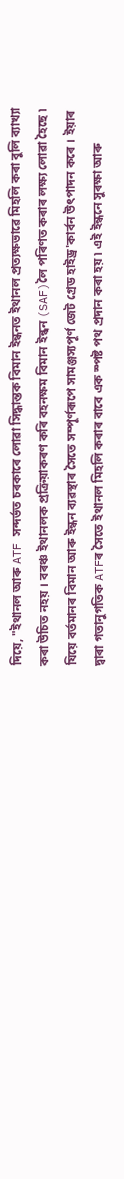দিয়ে, "ইথানল আৰু ATF সন্দৰ্ভত চৰকাৰে লোৱা সিদ্ধান্তক বিমান ইন্ধনত ইথানল প্ৰত্যক্ষভাৱে মিহলি কৰা বুলি ব্যাখ্যা কৰা উচিত নহয় । বৰঞ্চ ইথানলক প্ৰক্ৰিয়াকৰণ কৰি বহনক্ষম বিমান ইন্ধন (SAF)লৈ পৰিণত কৰাৰ লক্ষ্য লোৱা হৈছে ৷ যিয়ে বৰ্তমানৰ বিমান আৰু ইন্ধন ব্যৱস্থাৰ সৈতে সম্পূৰ্ণৰূপে সামঞ্জস্যপূৰ্ণ জেট গ্ৰেড হাইড্ৰ'কাৰ্বন উৎপাদন কৰে । ইয়াৰ দ্বাৰা গতানুগতিক ATFৰ সৈতে ইথানল মিহলি কৰাৰ বাবে এক স্পষ্ট পথ প্ৰদান কৰা হয় ৷ এই ইন্ধনে সুৰক্ষা আৰু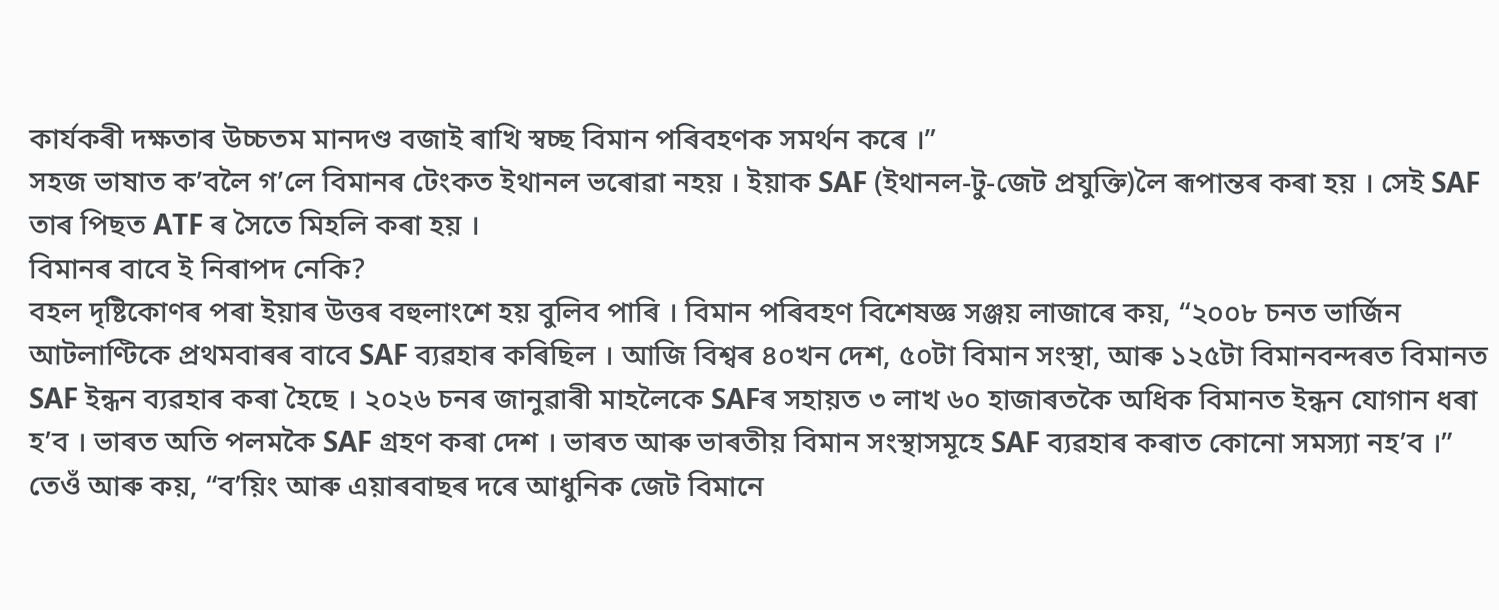কাৰ্যকৰী দক্ষতাৰ উচ্চতম মানদণ্ড বজাই ৰাখি স্বচ্ছ বিমান পৰিবহণক সমৰ্থন কৰে ।”
সহজ ভাষাত ক’বলৈ গ’লে বিমানৰ টেংকত ইথানল ভৰোৱা নহয় । ইয়াক SAF (ইথানল-টু-জেট প্ৰযুক্তি)লৈ ৰূপান্তৰ কৰা হয় । সেই SAF তাৰ পিছত ATF ৰ সৈতে মিহলি কৰা হয় ।
বিমানৰ বাবে ই নিৰাপদ নেকি?
বহল দৃষ্টিকোণৰ পৰা ইয়াৰ উত্তৰ বহুলাংশে হয় বুলিব পাৰি । বিমান পৰিবহণ বিশেষজ্ঞ সঞ্জয় লাজাৰে কয়, “২০০৮ চনত ভাৰ্জিন আটলাণ্টিকে প্ৰথমবাৰৰ বাবে SAF ব্যৱহাৰ কৰিছিল । আজি বিশ্বৰ ৪০খন দেশ, ৫০টা বিমান সংস্থা, আৰু ১২৫টা বিমানবন্দৰত বিমানত SAF ইন্ধন ব্যৱহাৰ কৰা হৈছে । ২০২৬ চনৰ জানুৱাৰী মাহলৈকে SAFৰ সহায়ত ৩ লাখ ৬০ হাজাৰতকৈ অধিক বিমানত ইন্ধন যোগান ধৰা হ’ব । ভাৰত অতি পলমকৈ SAF গ্ৰহণ কৰা দেশ । ভাৰত আৰু ভাৰতীয় বিমান সংস্থাসমূহে SAF ব্যৱহাৰ কৰাত কোনো সমস্যা নহ’ব ।”
তেওঁ আৰু কয়, “ব’য়িং আৰু এয়াৰবাছৰ দৰে আধুনিক জেট বিমানে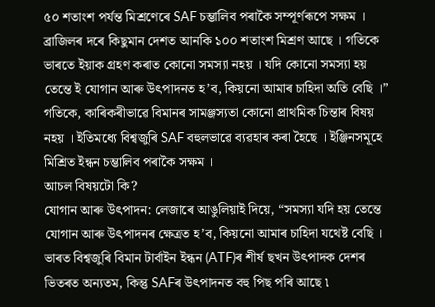৫০ শতাংশ পৰ্যন্ত মিশ্ৰণেৰে SAF চম্ভালিব পৰাকৈ সম্পূৰ্ণৰূপে সক্ষম । ব্ৰাজিলৰ দৰে কিছুমান দেশত আনকি ১০০ শতাংশ মিশ্ৰণ আছে । গতিকে ভাৰতে ইয়াক গ্ৰহণ কৰাত কোনো সমস্যা নহয় । যদি কোনো সমস্যা হয় তেন্তে ই যোগান আৰু উৎপাদনত হ’ব, কিয়নো আমাৰ চাহিদা অতি বেছি ।”
গতিকে, কাৰিকৰীভাৱে বিমানৰ সামঞ্জস্যতা কোনো প্ৰাথমিক চিন্তাৰ বিষয় নহয় । ইতিমধ্যে বিশ্বজুৰি SAF বহুলভাৱে ব্যৱহাৰ কৰা হৈছে । ইঞ্জিনসমূহে মিশ্ৰিত ইন্ধন চম্ভালিব পৰাকৈ সক্ষম ।
আচল বিষয়টো কি?
যোগান আৰু উৎপাদন: লেজাৰে আঙুলিয়াই দিয়ে, “সমস্যা যদি হয় তেন্তে যোগান আৰু উৎপাদনৰ ক্ষেত্ৰত হ’ব, কিয়নো আমাৰ চাহিদা যথেষ্ট বেছি । ভাৰত বিশ্বজুৰি বিমান টাৰ্বাইন ইন্ধন (ATF)ৰ শীৰ্ষ ছখন উৎপাদক দেশৰ ভিতৰত অন্যতম, কিন্তু SAFৰ উৎপাদনত বহু পিছ পৰি আছে ৷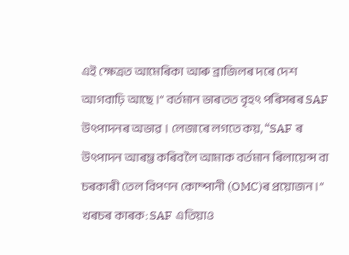এই ক্ষেত্ৰত আমেৰিকা আৰু ব্ৰাজিলৰ দৰে দেশ আগবাঢ়ি আছে ।” বৰ্তমান ভাৰতত বৃহৎ পৰিসৰৰ SAF উৎপাদনৰ অভাৱ । লেজাৰে লগতে কয়, “SAF ৰ উৎপাদন আৰম্ভ কৰিবলৈ আমাক বৰ্তমান ৰিলায়েন্স বা চৰকাৰী তেল বিপণন কোম্পানী (OMC)ৰ প্ৰয়োজন ।’’
খৰচৰ কাৰক: SAF এতিয়াও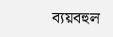ব্যয়বহুল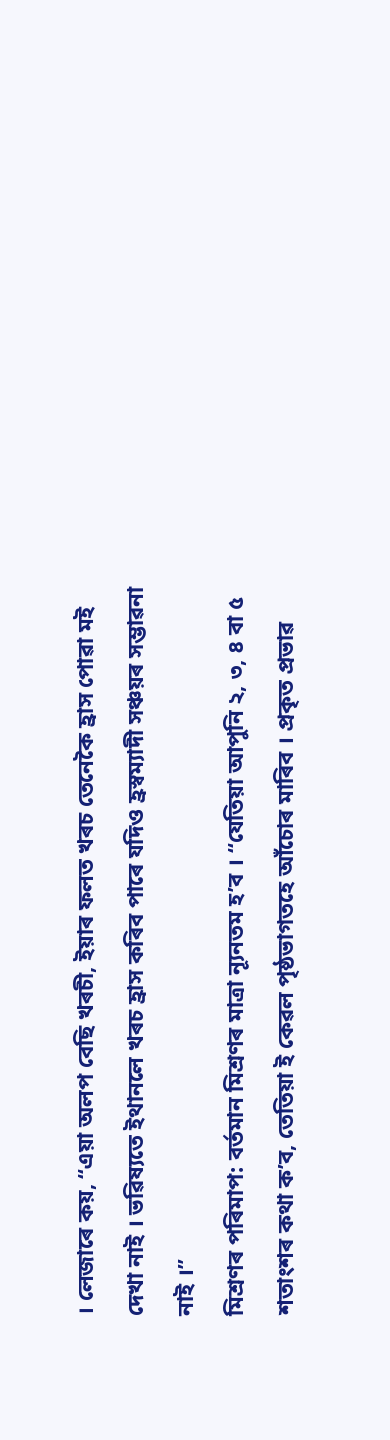। লেজাৰে কয়, ‘‘এয়া অলপ বেছি খৰচী, ইয়াৰ ফলত খৰচ তেনেকৈ হ্ৰাস পোৱা মই দেখা নাই । ভৱিষ্যতে ইথানলে খৰচ হ্ৰাস কৰিব পাৰে যদিও হ্ৰস্বম্যাদী সঞ্চয়ৰ সম্ভাৱনা নাই ।’’
মিশ্ৰণৰ পৰিমাপ: বৰ্তমান মিশ্ৰণৰ মাত্ৰা ন্যূনতম হ’ব । “যেতিয়া আপুনি ২, ৩, ৪ বা ৫ শতাংশৰ কথা ক’ব, তেতিয়া ই কেৱল পৃষ্ঠভাগতহে আঁচোৰ মাৰিব । প্ৰকৃত প্ৰভাৱ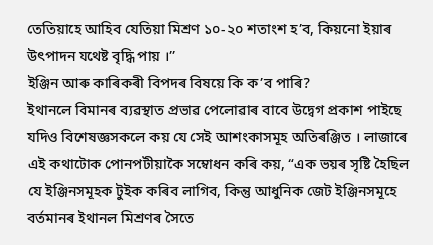তেতিয়াহে আহিব যেতিয়া মিশ্ৰণ ১০-২০ শতাংশ হ’ব, কিয়নো ইয়াৰ উৎপাদন যথেষ্ট বৃদ্ধি পায় ।’’
ইঞ্জিন আৰু কাৰিকৰী বিপদৰ বিষয়ে কি ক’ব পাৰি?
ইথানলে বিমানৰ ব্যৱস্থাত প্ৰভাৱ পেলোৱাৰ বাবে উদ্বেগ প্ৰকাশ পাইছে যদিও বিশেষজ্ঞসকলে কয় যে সেই আশংকাসমূহ অতিৰঞ্জিত । লাজাৰে এই কথাটোক পোনপটীয়াকৈ সম্বোধন কৰি কয়, “এক ভয়ৰ সৃষ্টি হৈছিল যে ইঞ্জিনসমূহক টুইক কৰিব লাগিব, কিন্তু আধুনিক জেট ইঞ্জিনসমূহে বৰ্তমানৰ ইথানল মিশ্ৰণৰ সৈতে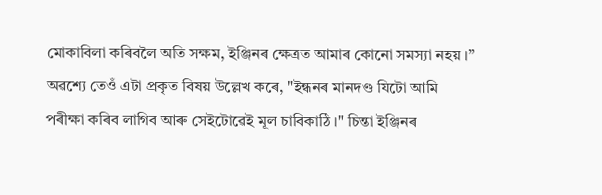মোকাবিলা কৰিবলৈ অতি সক্ষম, ইঞ্জিনৰ ক্ষেত্ৰত আমাৰ কোনো সমস্যা নহয় ।”
অৱশ্যে তেওঁ এটা প্ৰকৃত বিষয় উল্লেখ কৰে, "ইন্ধনৰ মানদণ্ড যিটো আমি পৰীক্ষা কৰিব লাগিব আৰু সেইটোৱেই মূল চাবিকাঠি ।" চিন্তা ইঞ্জিনৰ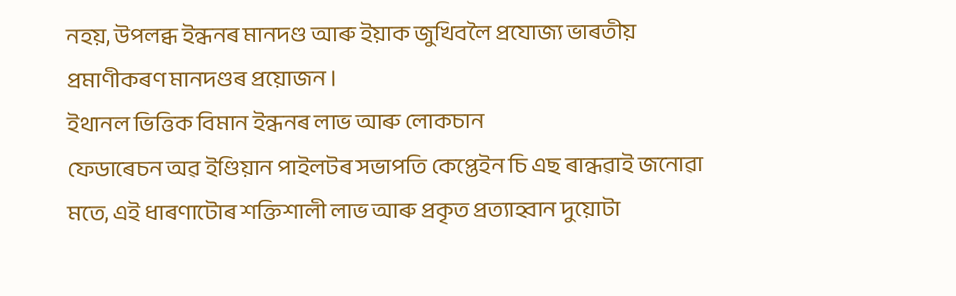নহয়, উপলব্ধ ইন্ধনৰ মানদণ্ড আৰু ইয়াক জুখিবলৈ প্ৰযোজ্য ভাৰতীয় প্ৰমাণীকৰণ মানদণ্ডৰ প্ৰয়োজন ।
ইথানল ভিত্তিক বিমান ইন্ধনৰ লাভ আৰু লোকচান
ফেডাৰেচন অৱ ইণ্ডিয়ান পাইলটৰ সভাপতি কেপ্তেইন চি এছ ৰান্ধৱাই জনোৱা মতে, এই ধাৰণাটোৰ শক্তিশালী লাভ আৰু প্ৰকৃত প্ৰত্যাহ্বান দুয়োটা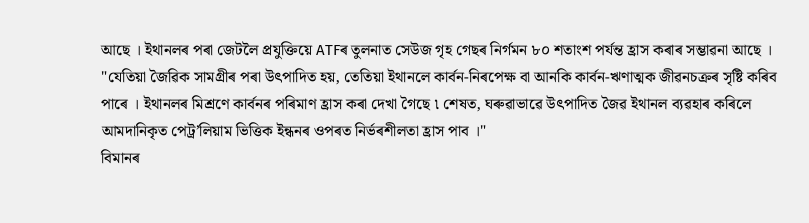আছে । ইথানলৰ পৰা জেটলৈ প্ৰযুক্তিয়ে ATFৰ তুলনাত সেউজ গৃহ গেছৰ নিৰ্গমন ৮০ শতাংশ পৰ্যন্ত হ্ৰাস কৰাৰ সম্ভাৱনা আছে ।
"যেতিয়া জৈৱিক সামগ্ৰীৰ পৰা উৎপাদিত হয়, তেতিয়া ইথানলে কাৰ্বন-নিৰপেক্ষ বা আনকি কাৰ্বন-ঋণাত্মক জীৱনচক্ৰৰ সৃষ্টি কৰিব পাৰে । ইথানলৰ মিশ্ৰণে কাৰ্বনৰ পৰিমাণ হ্ৰাস কৰা দেখা গৈছে ৷ শেষত, ঘৰুৱাভাৱে উৎপাদিত জৈৱ ইথানল ব্যৱহাৰ কৰিলে আমদানিকৃত পেট্ৰ’লিয়াম ভিত্তিক ইন্ধনৰ ওপৰত নিৰ্ভৰশীলতা হ্ৰাস পাব ।"
বিমানৰ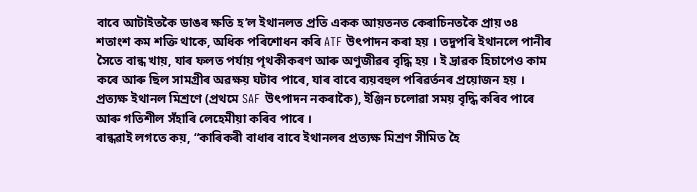বাবে আটাইতকৈ ডাঙৰ ক্ষতি হ’ল ইথানলত প্ৰতি একক আয়তনত কেৰাচিনতকৈ প্ৰায় ৩৪ শতাংশ কম শক্তি থাকে, অধিক পৰিশোধন কৰি ATF উৎপাদন কৰা হয় । তদুপৰি ইথানলে পানীৰ সৈতে বান্ধ খায়, যাৰ ফলত পৰ্যায় পৃথকীকৰণ আৰু অণুজীৱৰ বৃদ্ধি হয় । ই দ্ৰাৱক হিচাপেও কাম কৰে আৰু ছিল সামগ্ৰীৰ অৱক্ষয় ঘটাব পাৰে, যাৰ বাবে ব্যয়বহুল পৰিৱৰ্তনৰ প্ৰয়োজন হয় । প্ৰত্যক্ষ ইথানল মিশ্ৰণে (প্ৰথমে SAF উৎপাদন নকৰাকৈ), ইঞ্জিন চলোৱা সময় বৃদ্ধি কৰিব পাৰে আৰু গতিশীল সঁহাৰি লেহেমীয়া কৰিব পাৰে ।
ৰান্ধৱাই লগতে কয়, “কাৰিকৰী বাধাৰ বাবে ইথানলৰ প্ৰত্যক্ষ মিশ্ৰণ সীমিত হৈ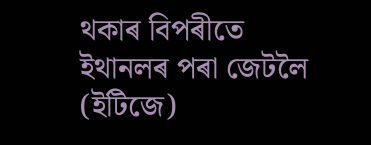থকাৰ বিপৰীতে ইথানলৰ পৰা জেটলৈ (ইটিজে)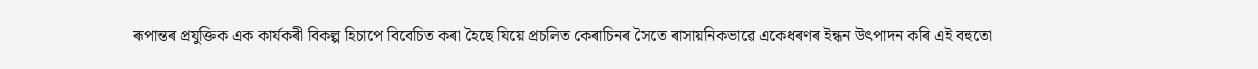ৰূপান্তৰ প্ৰযুক্তিক এক কাৰ্যকৰী বিকল্প হিচাপে বিবেচিত কৰা হৈছে যিয়ে প্ৰচলিত কেৰাচিনৰ সৈতে ৰাসায়নিকভাৱে একেধৰণৰ ইন্ধন উৎপাদন কৰি এই বহুতো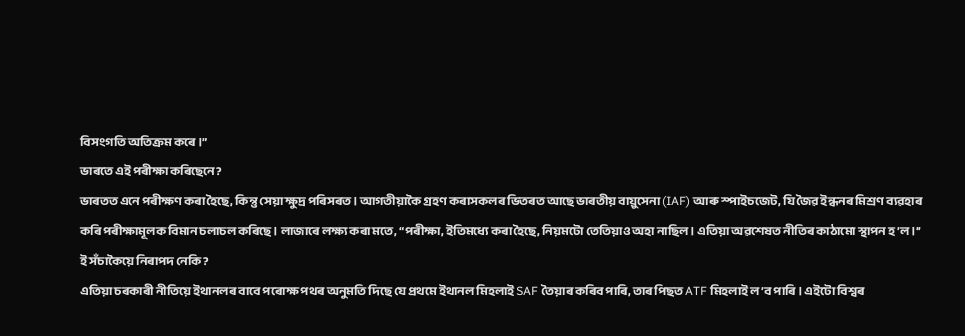বিসংগতি অতিক্ৰম কৰে ।”
ভাৰতে এই পৰীক্ষা কৰিছেনে?
ভাৰতত এনে পৰীক্ষণ কৰা হৈছে, কিন্তু সেয়া ক্ষুদ্ৰ পৰিসৰত । আগতীয়াকৈ গ্ৰহণ কৰাসকলৰ ভিতৰত আছে ভাৰতীয় বায়ুসেনা (IAF) আৰু স্পাইচজেট, যি জৈৱ ইন্ধনৰ মিশ্ৰণ ব্যৱহাৰ কৰি পৰীক্ষামূলক বিমান চলাচল কৰিছে । লাজাৰে লক্ষ্য কৰা মতে, “পৰীক্ষা, ইতিমধ্যে কৰা হৈছে, নিয়মটো তেতিয়াও অহা নাছিল । এতিয়া অৱশেষত নীতিৰ কাঠামো স্থাপন হ’ল ।’’
ই সঁচাকৈয়ে নিৰাপদ নেকি?
এতিয়া চৰকাৰী নীতিয়ে ইথানলৰ বাবে পৰোক্ষ পথৰ অনুমতি দিছে যে প্ৰথমে ইথানল মিহলাই SAF তৈয়াৰ কৰিব পাৰি, তাৰ পিছত ATF মিহলাই ল’ব পাৰি । এইটো বিশ্বৰ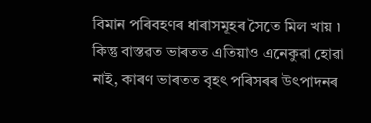বিমান পৰিবহণৰ ধাৰাসমূহৰ সৈতে মিল খায় ৷ কিন্তু বাস্তৱত ভাৰতত এতিয়াও এনেকুৱা হোৱা নাই, কাৰণ ভাৰতত বৃহৎ পৰিসৰৰ উৎপাদনৰ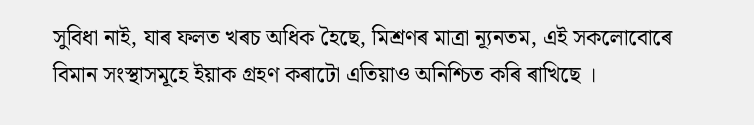সুবিধা নাই, যাৰ ফলত খৰচ অধিক হৈছে, মিশ্ৰণৰ মাত্ৰা ন্যূনতম, এই সকলোবোৰে বিমান সংস্থাসমূহে ইয়াক গ্ৰহণ কৰাটো এতিয়াও অনিশ্চিত কৰি ৰাখিছে ।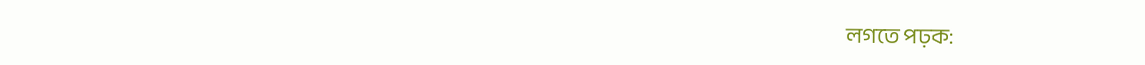লগতে পঢ়ক: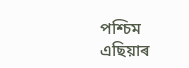পশ্চিম এছিয়াৰ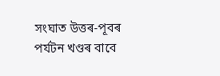সংঘাত উত্তৰ-পূবৰ পৰ্যটন খণ্ডৰ বাবে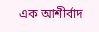এক আশীৰ্বাদ